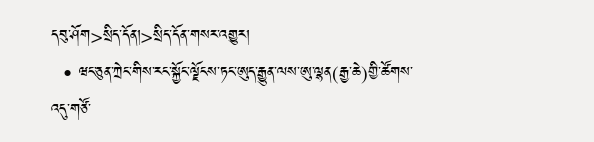དབུ་ཤོག>སྲིད་དོན།>སྲིད་དོན་གསར་འགྱུར།
  • ཝང་ཅུན་ཀྲེང་གིས་རང་སྐྱོང་ལྗོངས་ཏང་ཨུད་རྒྱུན་ལས་ཨུ་ལྷན(རྒྱ་ཆེ)གྱི་ཚོགས་འདུ་གཙོ་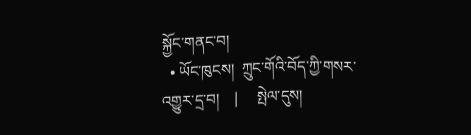སྐྱོང་གནང་བ།
  • ཡོང་ཁུངས།  ཀྲུང་གོའི་བོད་ཀྱི་གསར་འགྱུར་དྲ་བ།    |     སྤེལ་དུས།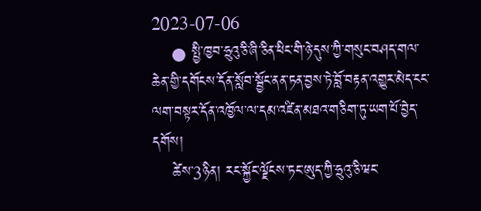2023-07-06
    ● སྤྱི་ཁྱབ་ཧྲུའུ་ཅི་ཞི་ཅིན་ཕིང་གི་ཉེ་དུས་ཀྱི་གསུང་བཤད་གལ་ཆེན་གྱི་དགོངས་དོན་སློབ་སྦྱོང་ནན་ཏན་བྱས་ཏེ་བློ་བརྟན་འགྱུར་མེད་ངང་ལག་བསྟར་དོན་འཁྱོལ་ལ་དམ་འཛིན་མཐའ་གཅིག་ཏུ་ཡག་པོ་བྱེད་དགོས།
    ཚེས་3ཉིན། རང་སྐྱོང་ལྗོངས་ཏང་ཨུད་ཀྱི་ཧྲུའུ་ཅི་ཝང་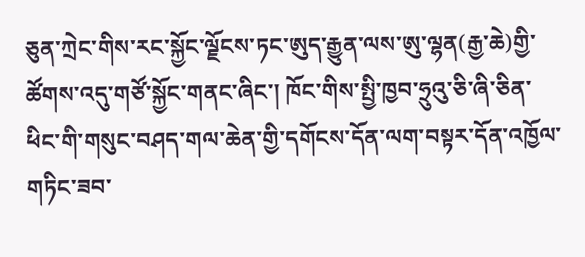ཅུན་ཀྲེང་གིས་རང་སྐྱོང་ལྗོངས་ཏང་ཨུད་རྒྱུན་ལས་ཨུ་ལྷན(རྒྱ་ཆེ)གྱི་ཚོགས་འདུ་གཙོ་སྐྱོང་གནང་ཞིང་། ཁོང་གིས་སྤྱི་ཁྱབ་ཧྲུའུ་ཅི་ཞི་ཅིན་ཕིང་གི་གསུང་བཤད་གལ་ཆེན་གྱི་དགོངས་དོན་ལག་བསྟར་དོན་འཁྱོལ་གཏིང་ཟབ་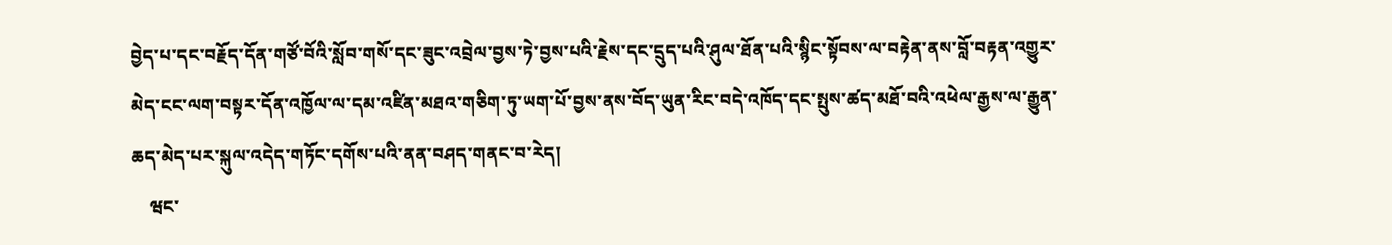བྱེད་པ་དང་བརྗོད་དོན་གཙོ་བོའི་སློབ་གསོ་དང་ཟུང་འབྲེལ་བྱས་ཏེ་བྱས་པའི་རྗེས་དང་དྲུད་པའི་ཤུལ་ཐོན་པའི་སྙིང་སྟོབས་ལ་བརྟེན་ནས་བློ་བརྟན་འགྱུར་མེད་ངང་ལག་བསྟར་དོན་འཁྱོལ་ལ་དམ་འཛིན་མཐའ་གཅིག་ཏུ་ཡག་པོ་བྱས་ནས་བོད་ཡུན་རིང་བདེ་འཁོད་དང་སྤུས་ཚད་མཐོ་བའི་འཕེལ་རྒྱས་ལ་རྒྱུན་ཆད་མེད་པར་སྐུལ་འདེད་གཏོང་དགོས་པའི་ནན་བཤད་གནང་བ་རེད།
    ཝང་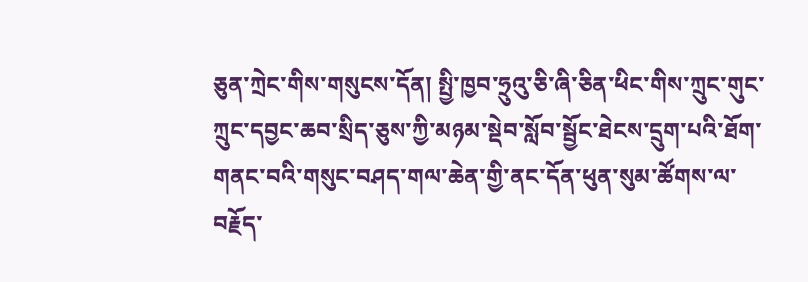ཅུན་ཀྲེང་གིས་གསུངས་དོན། སྤྱི་ཁྱབ་ཧྲུའུ་ཅི་ཞི་ཅིན་ཕིང་གིས་ཀྲུང་གུང་ཀྲུང་དབྱང་ཆབ་སྲིད་ཅུས་ཀྱི་མཉམ་སྡེབ་སློབ་སྦྱོང་ཐེངས་དྲུག་པའི་ཐོག་གནང་བའི་གསུང་བཤད་གལ་ཆེན་གྱི་ནང་དོན་ཕུན་སུམ་ཚོགས་ལ་བརྗོད་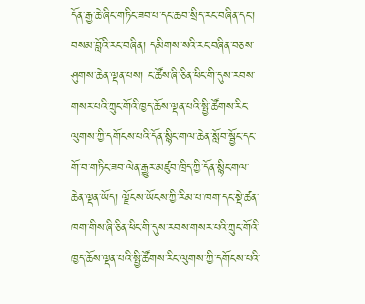དོན་རྒྱ་ཆེ་ཞིང་གཏིང་ཟབ་པ་དང་ཆབ་སྲིད་རང་བཞིན་དང་། བསམ་བློའི་རང་བཞིན། དམིགས་སའི་རང་བཞིན་བཅས་ཤུགས་ཆེན་ལྡན་པས། ང་ཚོས་ཞི་ཅིན་ཕིང་གི་དུས་རབས་གསར་པའི་ཀྲུང་གོའི་ཁྱད་ཆོས་ལྡན་པའི་སྤྱི་ཚོགས་རིང་ལུགས་ཀྱི་དགོངས་པའི་དོན་སྙིང་གལ་ཆེན་སློབ་སྦྱོང་དང་གོ་བ་གཏིང་ཟབ་ལེན་རྒྱུར་མཛུབ་ཁྲིད་ཀྱི་དོན་སྙིང་གལ་ཆེན་ལྡན་ཡོད། ལྗོངས་ཡོངས་ཀྱི་རིམ་པ་ཁག་དང་སྡེ་ཚན་ཁག་གིས་ཞི་ཅིན་ཕིང་གི་དུས་རབས་གསར་པའི་ཀྲུང་གོའི་ཁྱད་ཆོས་ལྡན་པའི་སྤྱི་ཚོགས་རིང་ལུགས་ཀྱི་དགོངས་པའི་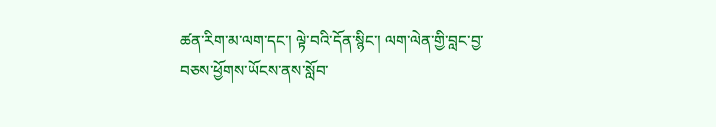ཚན་རིག་མ་ལག་དང་། ལྟེ་བའི་དོན་སྙིང་། ལག་ལེན་གྱི་བླང་བྱ་བཅས་ཕྱོགས་ཡོངས་ནས་སློབ་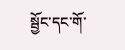སྦྱོང་དང་གོ་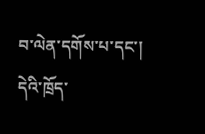བ་ལེན་དགོས་པ་དང་། དེའི་ཁྲོད་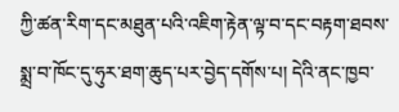ཀྱི་ཚན་རིག་དང་མཐུན་པའི་འཇིག་རྟེན་ལྟ་བ་དང་བརྟག་ཐབས་སྨྲ་བ་ཁོང་དུ་ཧུར་ཐག་ཆུད་པར་བྱེད་དགོས་པ། དེའི་ནང་ཁྱབ་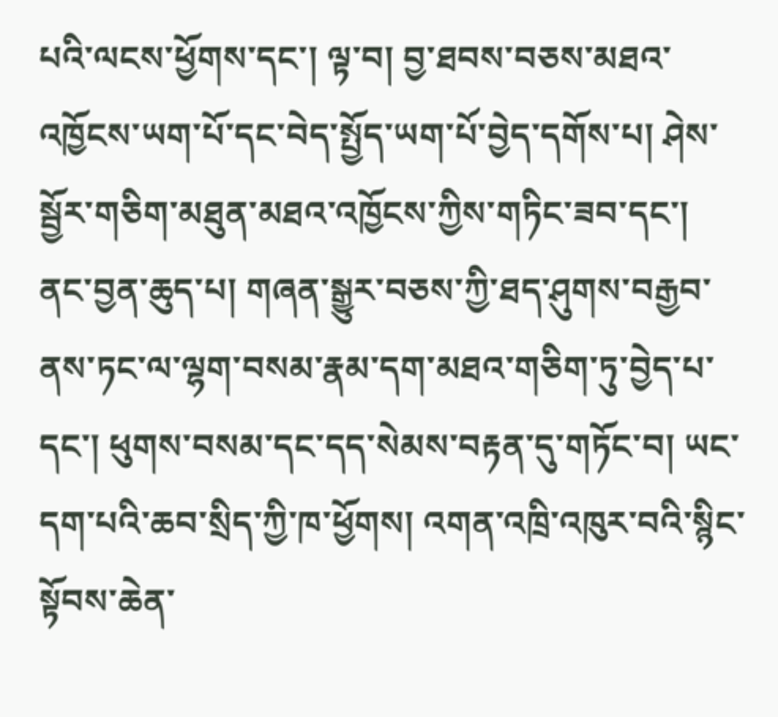པའི་ལངས་ཕྱོགས་དང་། ལྟ་བ། བྱ་ཐབས་བཅས་མཐའ་འཁྱོངས་ཡག་པོ་དང་བེད་སྤྱོད་ཡག་པོ་བྱེད་དགོས་པ། ཤེས་སྦྱོར་གཅིག་མཐུན་མཐའ་འཁྱོངས་ཀྱིས་གཏིང་ཟབ་དང་། ནང་བྱན་ཆུད་པ། གཞན་སྒྱུར་བཅས་ཀྱི་ཐད་ཤུགས་བརྒྱབ་ནས་ཏང་ལ་ལྷག་བསམ་རྣམ་དག་མཐའ་གཅིག་ཏུ་བྱེད་པ་དང་། ཕུགས་བསམ་དང་དད་སེམས་བརྟན་དུ་གཏོང་བ། ཡང་དག་པའི་ཆབ་སྲིད་ཀྱི་ཁ་ཕྱོགས། འགན་འཁྲི་འཁུར་བའི་སྙིང་སྟོབས་ཆེན་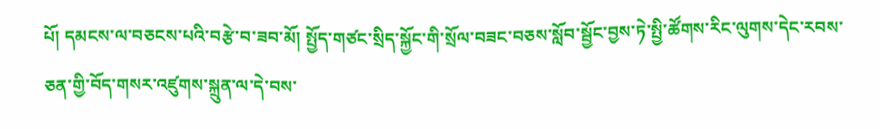པོ། དམངས་ལ་བཅངས་པའི་བརྩེ་བ་ཟབ་མོ། སྤྱོད་གཙང་སྲིད་སྐྱོང་གི་སྲོལ་བཟང་བཅས་སློབ་སྦྱོང་བྱས་ཏེ་སྤྱི་ཚོགས་རིང་ལུགས་དེང་རབས་ཅན་གྱི་བོད་གསར་འཛུགས་སྐྲུན་ལ་དེ་བས་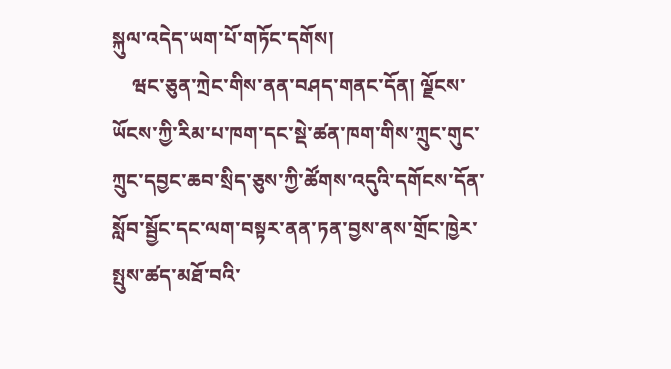སྐུལ་འདེད་ཡག་པོ་གཏོང་དགོས།
    ཝང་ཅུན་ཀྲེང་གིས་ནན་བཤད་གནང་དོན། ལྗོངས་ཡོངས་ཀྱི་རིམ་པ་ཁག་དང་སྡེ་ཚན་ཁག་གིས་ཀྲུང་གུང་ཀྲུང་དབྱང་ཆབ་སྲིད་ཅུས་ཀྱི་ཚོགས་འདུའི་དགོངས་དོན་སློབ་སྦྱོང་དང་ལག་བསྟར་ནན་ཏན་བྱས་ནས་གྲོང་ཁྱེར་སྤུས་ཚད་མཐོ་བའི་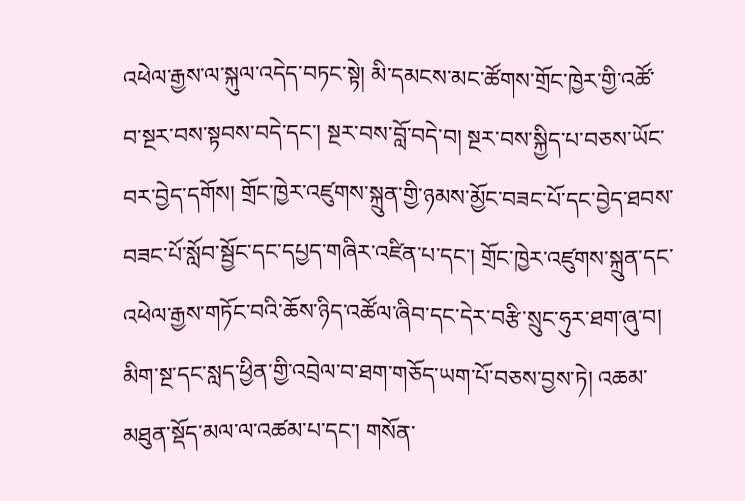འཕེལ་རྒྱས་ལ་སྐུལ་འདེད་བཏང་སྟེ། མི་དམངས་མང་ཚོགས་གྲོང་ཁྱེར་གྱི་འཚོ་བ་སྔར་བས་སྟབས་བདེ་དང་། སྔར་བས་བློ་བདེ་བ། སྔར་བས་སྐྱིད་པ་བཅས་ཡོང་བར་བྱེད་དགོས། གྲོང་ཁྱེར་འཛུགས་སྐྲུན་གྱི་ཉམས་མྱོང་བཟང་པོ་དང་བྱེད་ཐབས་བཟང་པོ་སློབ་སྦྱོང་དང་དཔྱད་གཞིར་འཛིན་པ་དང་། གྲོང་ཁྱེར་འཛུགས་སྐྲུན་དང་འཕེལ་རྒྱས་གཏོང་བའི་ཆོས་ཉིད་འཚོལ་ཞིབ་དང་དེར་བརྩི་སྲུང་ཧུར་ཐག་ཞུ་བ། མིག་སྔ་དང་སླད་ཕྱིན་གྱི་འབྲེལ་བ་ཐག་གཅོད་ཡག་པོ་བཅས་བྱས་ཏེ། འཆམ་མཐུན་སྡོད་མལ་ལ་འཚམ་པ་དང་། གསོན་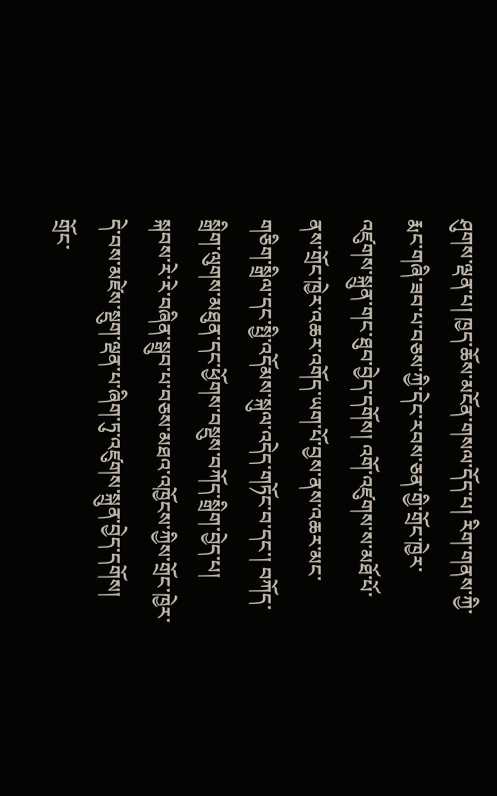ཤུགས་ལྡན་པ། ཁྱད་ཆོས་མངོན་གསལ་དོད་པ། རིག་གནས་ཀྱི་རྨང་གཞི་ཟབ་པ་བཅས་ཀྱི་དེང་རབས་ཅན་གྱི་གྲོང་ཁྱེར་འཛུགས་སྐྲུན་གང་ཐུབ་བྱེད་དགོས། འགོ་འཛུགས་ས་མཐོ་པོ་ནས་གྲོང་ཁྱེར་འཆར་འགོད་ཡག་པོ་བྱས་ནས་འཆར་མང་གཅིག་སྒྲིལ་དང་སྤྱི་འདོམས་སྐུལ་འདེད་གཏོང་བ་དང་། བཀོད་སྒྲིག་ལུགས་མཐུན་དང་ཕྱོགས་བསྡུས་བཀོད་སྒྲིག་བྱེད་པ། སྐབས་རེ་རེ་བཞིན་སྒྲུབ་པ་བཅས་མཐའ་འཁྱོངས་ཀྱིས་གྲོང་ཁྱེར་དེ་བས་མཛེས་སྡུག་ལྡན་པ་ཞིག་ཏུ་འཛུགས་སྐྲུན་བྱེད་དགོས། གྲོང་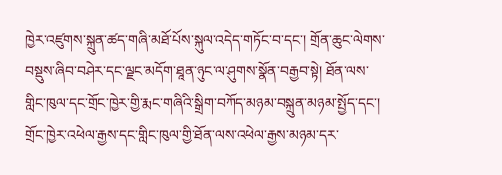ཁྱེར་འཛུགས་སྐྲུན་ཚད་གཞི་མཐོ་པོས་སྐུལ་འདེད་གཏོང་བ་དང་། གྲོན་ཆུང་ལེགས་བསྡུས་ཞིབ་བཤེར་དང་ལྗང་མདོག་ཐཱན་ཉུང་ལ་ཤུགས་སྣོན་བརྒྱབ་སྟེ། ཐོན་ལས་གླིང་ཁུལ་དང་གྲོང་ཁྱེར་གྱི་རྨང་གཞིའི་སྒྲིག་བཀོད་མཉམ་བསྐྲུན་མཉམ་སྤྱོད་དང་། གྲོང་ཁྱེར་འཕེལ་རྒྱས་དང་གླིང་ཁུལ་གྱི་ཐོན་ལས་འཕེལ་རྒྱས་མཉམ་དར་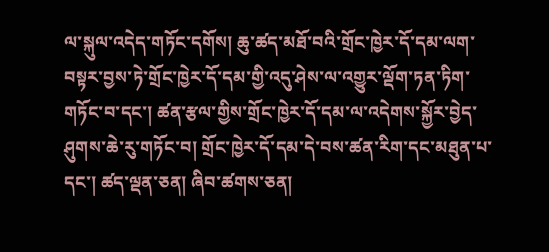ལ་སྐུལ་འདེད་གཏོང་དགོས། ཆུ་ཚད་མཐོ་བའི་གྲོང་ཁྱེར་དོ་དམ་ལག་བསྟར་བྱས་ཏེ་གྲོང་ཁྱེར་དོ་དམ་གྱི་འདུ་ཤེས་ལ་འགྱུར་ལྡོག་ཏན་ཏིག་གཏོང་བ་དང་། ཚན་རྩལ་གྱིས་གྲོང་ཁྱེར་དོ་དམ་ལ་འདེགས་སྐྱོར་བྱེད་ཤུགས་ཆེ་རུ་གཏོང་བ། གྲོང་ཁྱེར་དོ་དམ་དེ་བས་ཚན་རིག་དང་མཐུན་པ་དང་། ཚད་ལྡན་ཅན། ཞིབ་ཚགས་ཅན།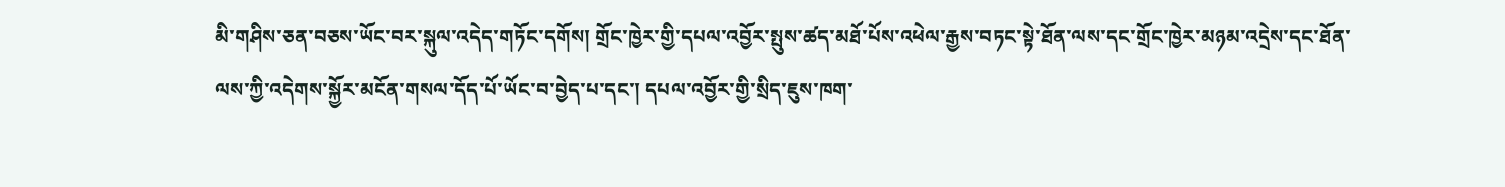མི་གཤིས་ཅན་བཅས་ཡོང་བར་སྐུལ་འདེད་གཏོང་དགོས། གྲོང་ཁྱེར་གྱི་དཔལ་འབྱོར་སྤུས་ཚད་མཐོ་པོས་འཕེལ་རྒྱས་བཏང་སྟེ་ཐོན་ལས་དང་གྲོང་ཁྱེར་མཉམ་འདྲེས་དང་ཐོན་ལས་ཀྱི་འདེགས་སྐྱོར་མངོན་གསལ་དོད་པོ་ཡོང་བ་བྱེད་པ་དང་། དཔལ་འབྱོར་གྱི་སྲིད་ཇུས་ཁག་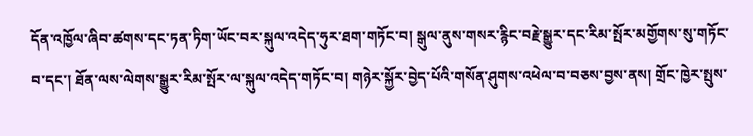དོན་འཁྱོལ་ཞིབ་ཚགས་དང་ཏན་ཏིག་ཡོང་བར་སྐུལ་འདེད་ཧུར་ཐག་གཏོང་བ། སྒུལ་ནུས་གསར་རྙིང་བརྗེ་སྒྱུར་དང་རིམ་སྤོར་མགྱོགས་སུ་གཏོང་བ་དང་། ཐོན་ལས་ལེགས་སྒྱུར་རིམ་སྤོར་ལ་སྐུལ་འདེད་གཏོང་བ། གཉེར་སྐྱོར་བྱེད་པོའི་གསོན་ཤུགས་འཕེལ་བ་བཅས་བྱས་ནས། གྲོང་ཁྱེར་སྤུས་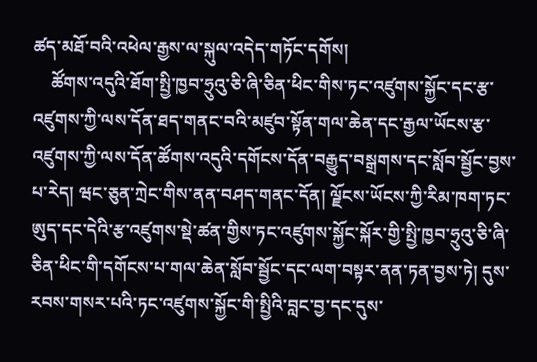ཚད་མཐོ་བའི་འཕེལ་རྒྱས་ལ་སྐུལ་འདེད་གཏོང་དགོས།
    ཚོགས་འདུའི་ཐོག་སྤྱི་ཁྱབ་ཧྲུའུ་ཅི་ཞི་ཅིན་ཕིང་གིས་ཏང་འཛུགས་སྐྱོང་དང་རྩ་འཛུགས་ཀྱི་ལས་དོན་ཐད་གནང་བའི་མཛུབ་སྟོན་གལ་ཆེན་དང་རྒྱལ་ཡོངས་རྩ་འཛུགས་ཀྱི་ལས་དོན་ཚོགས་འདུའི་དགོངས་དོན་བརྒྱུད་བསྒྲགས་དང་སློབ་སྦྱོང་བྱས་པ་རེད། ཝང་ཅུན་ཀྲེང་གིས་ནན་བཤད་གནང་དོན། ལྗོངས་ཡོངས་ཀྱི་རིམ་ཁག་ཏང་ཨུད་དང་དེའི་རྩ་འཛུགས་སྡེ་ཚན་གྱིས་ཏང་འཛུགས་སྐྱོང་སྐོར་གྱི་སྤྱི་ཁྱབ་ཧྲུའུ་ཅི་ཞི་ཅིན་ཕིང་གི་དགོངས་པ་གལ་ཆེན་སློབ་སྦྱོང་དང་ལག་བསྟར་ནན་ཏན་བྱས་ཏེ། དུས་རབས་གསར་པའི་ཏང་འཛུགས་སྐྱོང་གི་སྤྱིའི་བླང་བྱ་དང་དུས་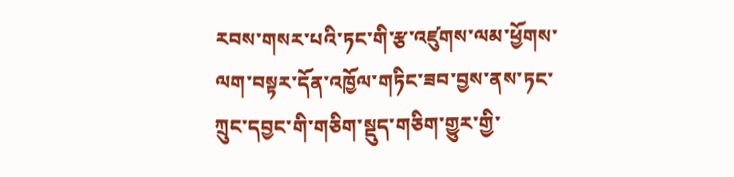རབས་གསར་པའི་ཏང་གི་རྩ་འཛུགས་ལམ་ཕྱོགས་ལག་བསྟར་དོན་འཁྱོལ་གཏིང་ཟབ་བྱས་ནས་ཏང་ཀྲུང་དབྱང་གི་གཅིག་སྡུད་གཅིག་གྱུར་གྱི་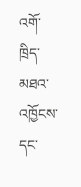འགོ་ཁྲིད་མཐའ་འཁྱོངས་དང་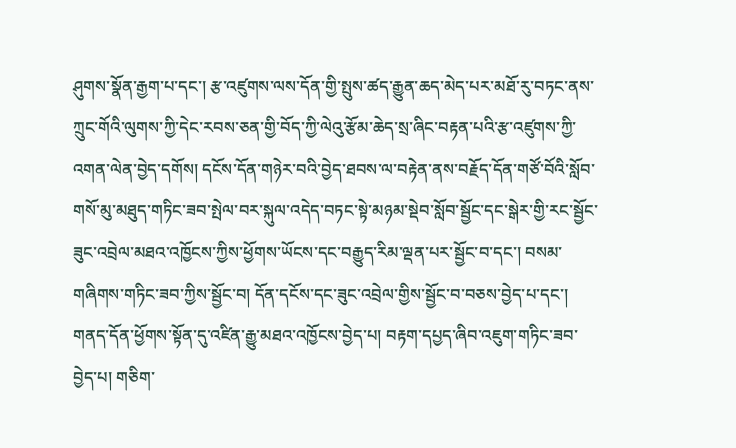ཤུགས་སྣོན་རྒྱག་པ་དང་། རྩ་འཛུགས་ལས་དོན་གྱི་སྤུས་ཚད་རྒྱུན་ཆད་མེད་པར་མཐོ་རུ་བཏང་ནས་ཀྲུང་གོའི་ལུགས་ཀྱི་དེང་རབས་ཅན་གྱི་བོད་ཀྱི་ལེའུ་རྩོམ་ཆེད་སྲ་ཞིང་བརྟན་པའི་རྩ་འཛུགས་ཀྱི་འགན་ལེན་བྱེད་དགོས། དངོས་དོན་གཉེར་བའི་བྱེད་ཐབས་ལ་བརྟེན་ནས་བརྗོད་དོན་གཙོ་བོའི་སློབ་གསོ་མུ་མཐུད་གཏིང་ཟབ་སྤེལ་བར་སྐུལ་འདེད་བཏང་སྟེ་མཉམ་སྡེབ་སློབ་སྦྱོང་དང་སྒེར་གྱི་རང་སྦྱོང་ཟུང་འབྲེལ་མཐའ་འཁྱོངས་ཀྱིས་ཕྱོགས་ཡོངས་དང་བརྒྱུད་རིམ་ལྡན་པར་སྦྱོང་བ་དང་། བསམ་གཞིགས་གཏིང་ཟབ་ཀྱིས་སྦྱོང་བ། དོན་དངོས་དང་ཟུང་འབྲེལ་གྱིས་སྦྱོང་བ་བཅས་བྱེད་པ་དང་། གནད་དོན་ཕྱོགས་སྟོན་དུ་འཛིན་རྒྱུ་མཐའ་འཁྱོངས་བྱེད་པ། བརྟག་དཔྱད་ཞིབ་འཇུག་གཏིང་ཟབ་བྱེད་པ། གཅིག་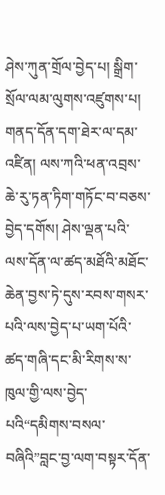ཤེས་ཀུན་གྲོལ་བྱེད་པ། སྒྲིག་སྲོལ་ལམ་ལུགས་འཛུགས་པ། གནད་དོན་དག་ཐེར་ལ་དམ་འཛིན། ལས་ཀའི་ཕན་འབྲས་ཆེ་རུ་ཏན་ཏིག་གཏོང་བ་བཅས་བྱེད་དགོས། ཤེས་ལྡན་པའི་ལས་དོན་ལ་ཚད་མཐོའི་མཐོང་ཆེན་བྱས་ཏེ་དུས་རབས་གསར་པའི་ལས་བྱེད་པ་ཡག་པོའི་ཚད་གཞི་དང་མི་རིགས་ས་ཁུལ་གྱི་ལས་བྱེད་པའི“དམིགས་བསལ་བཞིའི”བླང་བྱ་ལག་བསྟར་དོན་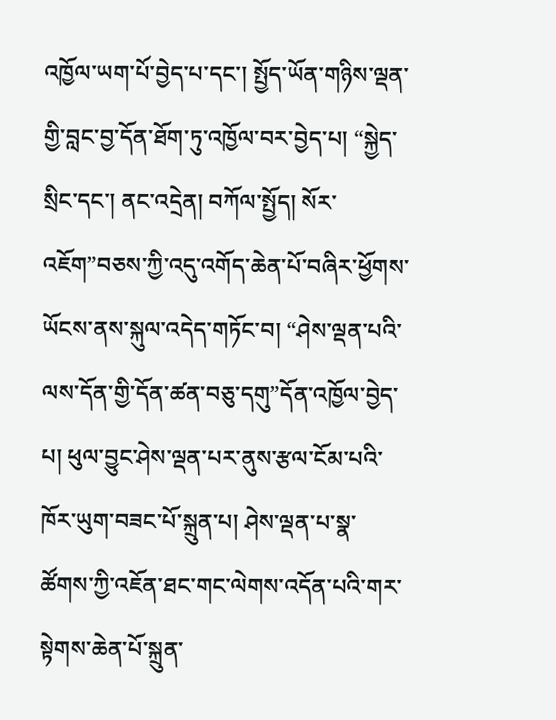འཁྱོལ་ཡག་པོ་བྱེད་པ་དང་། སྤྱོད་ཡོན་གཉིས་ལྡན་གྱི་བླང་བྱ་དོན་ཐོག་ཏུ་འཁྱོལ་བར་བྱེད་པ། “སྐྱེད་སྲིང་དང་། ནང་འདྲེན། བཀོལ་སྤྱོད། སོར་འཇོག”བཅས་ཀྱི་འདུ་འགོད་ཆེན་པོ་བཞིར་ཕྱོགས་ཡོངས་ནས་སྐུལ་འདེད་གཏོང་བ། “ཤེས་ལྡན་པའི་ལས་དོན་གྱི་དོན་ཚན་བཅུ་དགུ”དོན་འཁྱོལ་བྱེད་པ། ཕུལ་བྱུང་ཤེས་ལྡན་པར་ནུས་རྩལ་ངོམ་པའི་ཁོར་ཡུག་བཟང་པོ་སྐྲུན་པ། ཤེས་ལྡན་པ་སྣ་ཚོགས་ཀྱི་འཇོན་ཐང་གང་ལེགས་འདོན་པའི་གར་སྟེགས་ཆེན་པོ་སྐྲུན་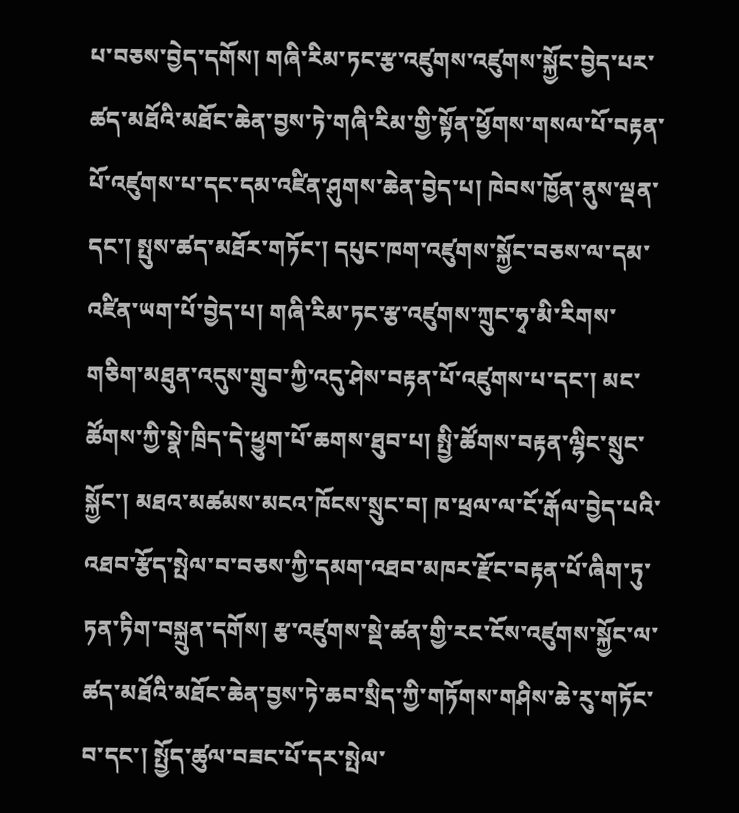པ་བཅས་བྱེད་དགོས། གཞི་རིམ་ཏང་རྩ་འཛུགས་འཛུགས་སྐྱོང་བྱེད་པར་ཚད་མཐོའི་མཐོང་ཆེན་བྱས་ཏེ་གཞི་རིམ་གྱི་སྟོན་ཕྱོགས་གསལ་པོ་བརྟན་པོ་འཛུགས་པ་དང་དམ་འཛིན་ཤུགས་ཆེན་བྱེད་པ། ཁེབས་ཁྱོན་ནུས་ལྡན་དང་། སྤུས་ཚད་མཐོར་གཏོང་། དཔུང་ཁག་འཛུགས་སྐྱོང་བཅས་ལ་དམ་འཛིན་ཡག་པོ་བྱེད་པ། གཞི་རིམ་ཏང་རྩ་འཛུགས་ཀྲུང་ཧྭ་མི་རིགས་གཅིག་མཐུན་འདུས་གྲུབ་ཀྱི་འདུ་ཤེས་བརྟན་པོ་འཛུགས་པ་དང་། མང་ཚོགས་ཀྱི་སྣེ་ཁྲིད་དེ་ཕྱུག་པོ་ཆགས་ཐུབ་པ། སྤྱི་ཚོགས་བརྟན་ལྷིང་སྲུང་སྐྱོང་། མཐའ་མཚམས་མངའ་ཁོངས་སྲུང་བ། ཁ་ཕྲལ་ལ་ངོ་རྒོལ་བྱེད་པའི་འཐབ་རྩོད་སྤེལ་བ་བཅས་ཀྱི་དམག་འཐབ་མཁར་རྫོང་བརྟན་པོ་ཞིག་ཏུ་ཏན་ཏིག་བསྐྲུན་དགོས། རྩ་འཛུགས་སྡེ་ཚན་གྱི་རང་ངོས་འཛུགས་སྐྱོང་ལ་ཚད་མཐོའི་མཐོང་ཆེན་བྱས་ཏེ་ཆབ་སྲིད་ཀྱི་གཏོགས་གཤིས་ཆེ་རུ་གཏོང་བ་དང་། སྤྱོད་ཚུལ་བཟང་པོ་དར་སྤེལ་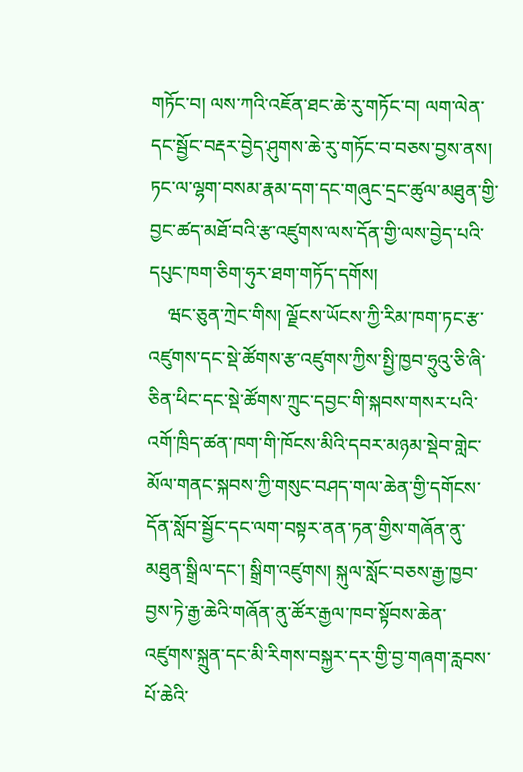གཏོང་བ། ལས་ཀའི་འཇོན་ཐང་ཆེ་རུ་གཏོང་བ། ལག་ལེན་དང་སྦྱོང་བརྡར་བྱེད་ཤུགས་ཆེ་རུ་གཏོང་བ་བཅས་བྱས་ནས། ཏང་ལ་ལྷག་བསམ་རྣམ་དག་དང་གཞུང་དྲང་ཚུལ་མཐུན་གྱི་བྱང་ཚད་མཐོ་བའི་རྩ་འཛུགས་ལས་དོན་གྱི་ལས་བྱེད་པའི་དཔུང་ཁག་ཅིག་ཧུར་ཐག་གཏོད་དགོས།
    ཝང་ཅུན་ཀྲེང་གིས། ལྗོངས་ཡོངས་ཀྱི་རིམ་ཁག་ཏང་རྩ་འཛུགས་དང་སྡེ་ཚོགས་རྩ་འཛུགས་ཀྱིས་སྤྱི་ཁྱབ་ཧྲུའུ་ཅི་ཞི་ཅིན་ཕིང་དང་སྡེ་ཚོགས་ཀྲུང་དབྱང་གི་སྐབས་གསར་པའི་འགོ་ཁྲིད་ཚན་ཁག་གི་ཁོངས་མིའི་དབར་མཉམ་སྡེབ་གླེང་མོལ་གནང་སྐབས་ཀྱི་གསུང་བཤད་གལ་ཆེན་གྱི་དགོངས་དོན་སློབ་སྦྱོང་དང་ལག་བསྟར་ནན་ཏན་གྱིས་གཞོན་ནུ་མཐུན་སྒྲིལ་དང་། སྒྲིག་འཛུགས། སྐུལ་སློང་བཅས་རྒྱ་ཁྱབ་བྱས་ཏེ་རྒྱ་ཆེའི་གཞོན་ནུ་ཚོར་རྒྱལ་ཁབ་སྟོབས་ཆེན་འཛུགས་སྐྲུན་དང་མི་རིགས་བསྐྱར་དར་གྱི་བྱ་གཞག་རླབས་པོ་ཆེའི་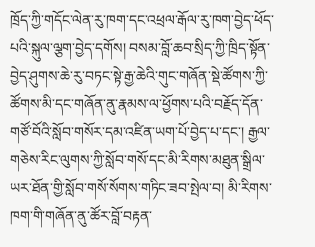ཁྲོད་ཀྱི་གདོང་ལེན་རུ་ཁག་དང་འཕྲལ་རྒོལ་རུ་ཁག་བྱེད་ཕོད་པའི་སྐུལ་ལྕག་བྱེད་དགོས། བསམ་བློ་ཆབ་སྲིད་ཀྱི་ཁྲིད་སྟོན་བྱེད་ཤུགས་ཆེ་རུ་བཏང་སྟེ་རྒྱ་ཆེའི་གུང་གཞོན་སྡེ་ཚོགས་ཀྱི་ཚོགས་མི་དང་གཞོན་ནུ་རྣམས་ལ་ཕྱོགས་པའི་བརྗོད་དོན་གཙོ་བོའི་སློབ་གསོར་དམ་འཛིན་ཡག་པོ་བྱེད་པ་དང་། རྒྱལ་གཅེས་རིང་ལུགས་ཀྱི་སློབ་གསོ་དང་མི་རིགས་མཐུན་སྒྲིལ་ཡར་ཐོན་གྱི་སློབ་གསོ་སོགས་གཏིང་ཟབ་སྤེལ་བ། མི་རིགས་ཁག་གི་གཞོན་ནུ་ཚོར་བློ་བརྟན་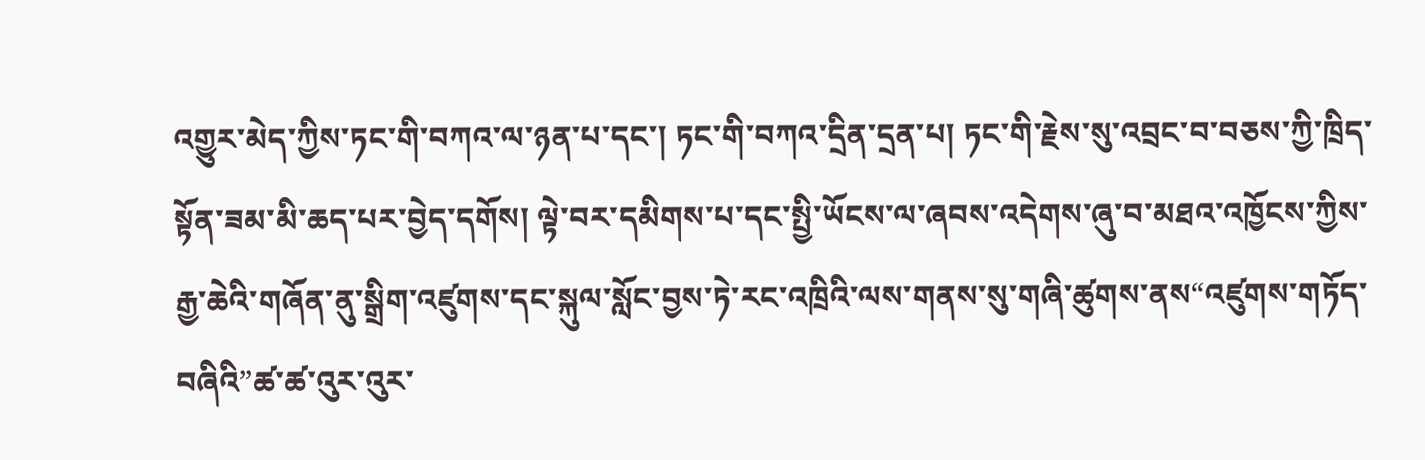འགྱུར་མེད་ཀྱིས་ཏང་གི་བཀའ་ལ་ཉན་པ་དང་། ཏང་གི་བཀའ་དྲིན་དྲན་པ། ཏང་གི་རྗེས་སུ་འབྲང་བ་བཅས་ཀྱི་ཁྲིད་སྟོན་ཟམ་མི་ཆད་པར་བྱེད་དགོས། ལྟེ་བར་དམིགས་པ་དང་སྤྱི་ཡོངས་ལ་ཞབས་འདེགས་ཞུ་བ་མཐའ་འཁྱོངས་ཀྱིས་རྒྱ་ཆེའི་གཞོན་ནུ་སྒྲིག་འཛུགས་དང་སྐུལ་སློང་བྱས་ཏེ་རང་འཁྲིའི་ལས་གནས་སུ་གཞི་ཚུགས་ནས“འཛུགས་གཏོད་བཞིའི”ཚ་ཚ་འུར་འུར་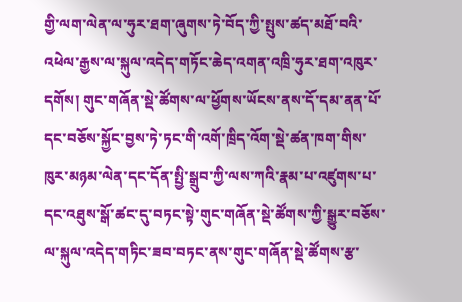གྱི་ལག་ལེན་ལ་ཧུར་ཐག་ཞུགས་ཏེ་བོད་ཀྱི་སྤུས་ཚད་མཐོ་བའི་འཕེལ་རྒྱས་ལ་སྐུལ་འདེད་གཏོང་ཆེད་འགན་འཁྲི་ཧུར་ཐག་འཁུར་དགོས། གུང་གཞོན་སྡེ་ཚོགས་ལ་ཕྱོགས་ཡོངས་ནས་དོ་དམ་ནན་པོ་དང་བཅོས་སྐྱོང་བྱས་ཏེ་ཏང་གི་འགོ་ཁྲིད་འོག་སྡེ་ཚན་ཁག་གིས་ཁུར་མཉམ་ལེན་དང་དོན་སྤྱི་སྒྲུབ་ཀྱི་ལས་ཀའི་རྣམ་པ་འཛུགས་པ་དང་འཐུས་སྒོ་ཚང་དུ་བཏང་སྟེ་གུང་གཞོན་སྡེ་ཚོགས་ཀྱི་སྒྱུར་བཅོས་ལ་སྐུལ་འདེད་གཏིང་ཟབ་བཏང་ནས་གུང་གཞོན་སྡེ་ཚོགས་རྩ་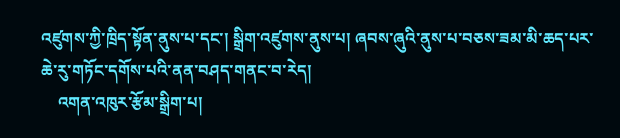འཛུགས་ཀྱི་ཁྲིད་སྟོན་ནུས་པ་དང་། སྒྲིག་འཛུགས་ནུས་པ། ཞབས་ཞུའི་ནུས་པ་བཅས་ཟམ་མི་ཆད་པར་ཆེ་རུ་གཏོང་དགོས་པའི་ནན་བཤད་གནང་བ་རེད།
    འགན་འཁུར་རྩོམ་སྒྲིག་པ།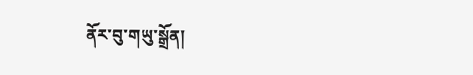ནོར་བུ་གཡུ་སྒྲོན།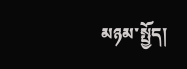མཉམ་སྤྱོད།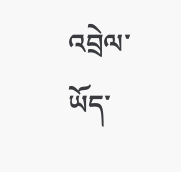འབྲེལ་ཡོད་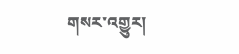གསར་འགྱུར།